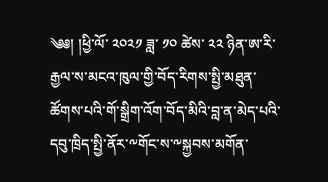༄༅། །ཕྱི་ལོ་ ༢༠༢༡ ཟླ་ ༡༠ ཚེས་ ༢༢ ཉིན་ཨ་རི་རྒྱལ་ས་མངའ་ཁུལ་གྱི་བོད་རིགས་སྤྱི་མཐུན་ཚོགས་པའི་གོ་སྒྲིག་འོག་བོད་མིའི་བླ་ན་མེད་པའི་དབུ་ཁྲིད་སྤྱི་ནོར་༸གོང་ས་༸སྐྱབས་མགོན་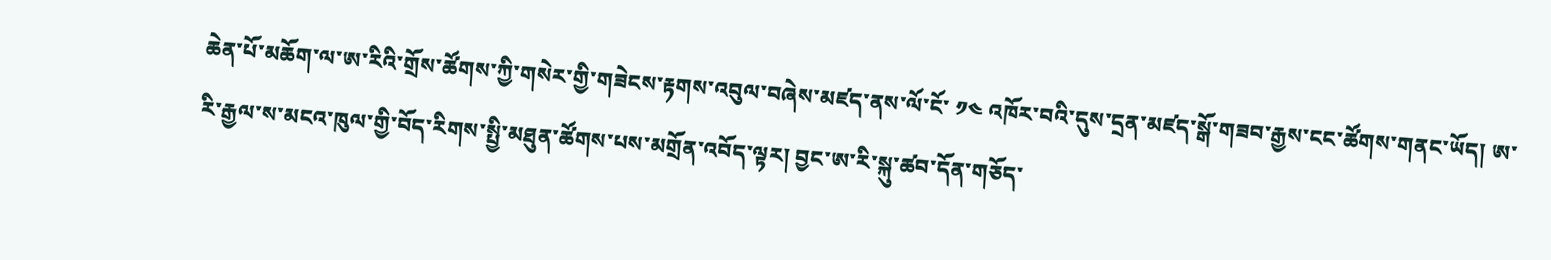ཆེན་པོ་མཆོག་ལ་ཨ་རིའི་གྲོས་ཚོགས་ཀྱི་གསེར་གྱི་གཟེངས་རྟགས་འབུལ་བཞེས་མཛད་ནས་ལོ་ངོ་ ༡༤ འཁོར་བའི་དུས་དྲན་མཛད་སྒོ་གཟབ་རྒྱས་ངང་ཚོགས་གནང་ཡོད། ཨ་རི་རྒྱལ་ས་མངའ་ཁུལ་གྱི་བོད་རིགས་སྤྱི་མཐུན་ཚོགས་པས་མགྲོན་འབོད་ལྟར། བྱང་ཨ་རི་སྐུ་ཚབ་དོན་གཅོད་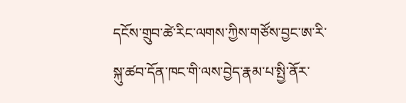དངོས་གྲུབ་ཚེ་རིང་ལགས་ཀྱིས་གཙོས་བྱང་ཨ་རི་སྐུ་ཚབ་དོན་ཁང་གི་ལས་བྱེད་རྣམ་པ་སྤྱི་ནོར་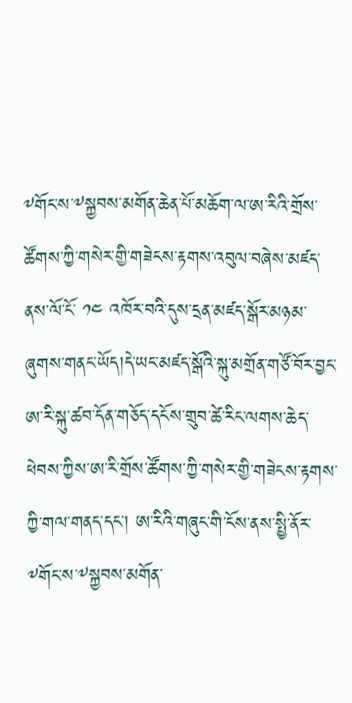༸གོང་ས་༸སྐྱབས་མགོན་ཆེན་པོ་མཆོག་ལ་ཨ་རིའི་གྲོས་ཚོགས་ཀྱི་གསེར་གྱི་གཟེངས་རྟགས་འབུལ་བཞེས་མཛད་ནས་ལོ་ངོ་ ༡༤ འཁོར་བའི་དུས་དྲན་མཛད་སྒོར་མཉམ་ཞུགས་གནང་ཡོད།དེ་ཡང་མཛད་སྒོའི་སྐུ་མགྲོན་གཙོ་བོར་བྱང་ཨ་རི་སྐུ་ཚབ་དོན་གཅོད་དངོས་གྲུབ་ཚེ་རིང་ལགས་ཆེད་ཕེབས་ཀྱིས་ཨ་རི་གྲོས་ཚོགས་ཀྱི་གསེར་གྱི་གཟེངས་རྟགས་ཀྱི་གལ་གནད་དང་། ཨ་རིའི་གཞུང་གི་ངོས་ནས་སྤྱི་ནོར་༸གོང་ས་༸སྐྱབས་མགོན་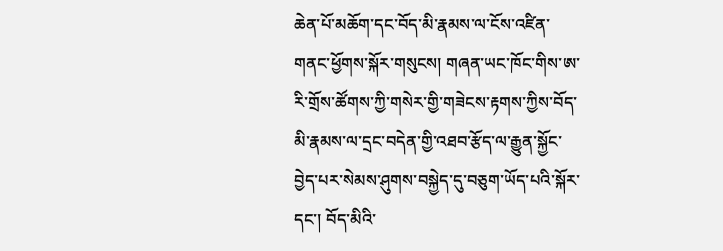ཆེན་པོ་མཆོག་དང་བོད་མི་རྣམས་ལ་ངོས་འཛིན་གནང་ཕྱོགས་སྐོར་གསུངས། གཞན་ཡང་ཁོང་གིས་ཨ་རི་གྲོས་ཚོགས་ཀྱི་གསེར་གྱི་གཟེངས་རྟགས་ཀྱིས་བོད་མི་རྣམས་ལ་དྲང་བདེན་གྱི་འཐབ་རྩོད་ལ་རྒྱུན་སྐྱོང་བྱེད་པར་སེམས་ཤུགས་བསྐྱེད་དུ་བཅུག་ཡོད་པའི་སྐོར་དང་། བོད་མིའི་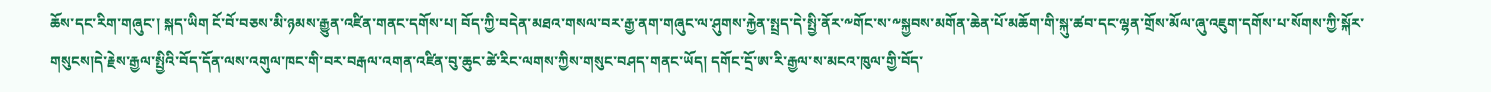ཆོས་དང་རིག་གཞུང་། སྐད་ཡིག ངོ་བོ་བཅས་མི་ཉམས་རྒྱུན་འཛིན་གནང་དགོས་པ། བོད་ཀྱི་བདེན་མཐའ་གསལ་བར་རྒྱ་ནག་གཞུང་ལ་ཤུགས་རྐྱེན་སྤྲད་དེ་སྤྱི་ནོར་༸གོང་ས་༸སྐྱབས་མགོན་ཆེན་པོ་མཆོག་གི་སྐུ་ཚབ་དང་ལྷན་གྲོས་མོལ་ཞུ་འཇུག་དགོས་པ་སོགས་ཀྱི་སྐོར་གསུངས།དེ་རྗེས་རྒྱལ་སྤྱིའི་བོད་དོན་ལས་འགུལ་ཁང་གི་བར་བརྒལ་འགན་འཛིན་བུ་ཆུང་ཚེ་རིང་ལགས་ཀྱིས་གསུང་བཤད་གནང་ཡོད། དགོང་དྲོ་ཨ་རི་རྒྱལ་ས་མངའ་ཁུལ་གྱི་བོད་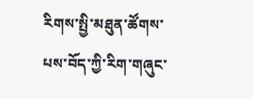རིགས་སྤྱི་མཐུན་ཚོགས་པས་བོད་ཀྱི་རིག་གཞུང་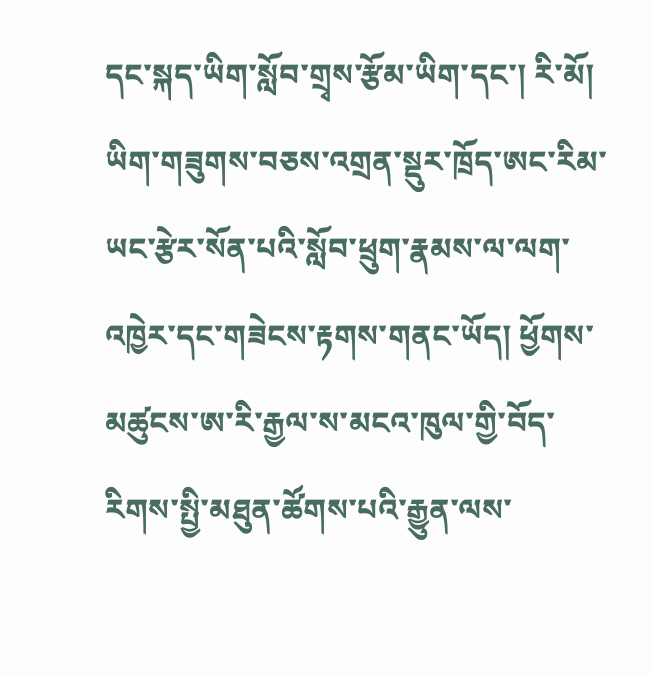དང་སྐད་ཡིག་སློབ་གྲྭས་རྩོམ་ཡིག་དང་། རི་མོ། ཡིག་གཟུགས་བཅས་འགྲན་སྡུར་ཁྲོད་ཨང་རིམ་ཡང་རྩེར་སོན་པའི་སློབ་ཕྲུག་རྣམས་ལ་ལག་འཁྱེར་དང་གཟེངས་རྟགས་གནང་ཡོད། ཕྱོགས་མཚུངས་ཨ་རི་རྒྱལ་ས་མངའ་ཁུལ་གྱི་བོད་རིགས་སྤྱི་མཐུན་ཚོགས་པའི་རྒྱུན་ལས་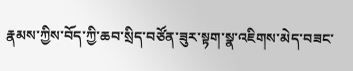རྣམས་ཀྱིས་བོད་ཀྱི་ཆབ་སྲིད་བཙོན་ཟུར་སྟག་སྣ་འཇིགས་མེད་བཟང་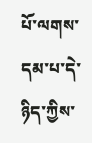པོ་ལགས་དམ་པ་དེ་ཉིད་ཀྱིས་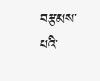བརྩམས་པའི་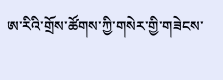ཨ་རིའི་གྲོས་ཚོགས་ཀྱི་གསེར་གྱི་གཟེངས་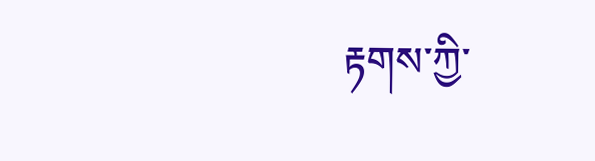རྟགས་ཀྱི་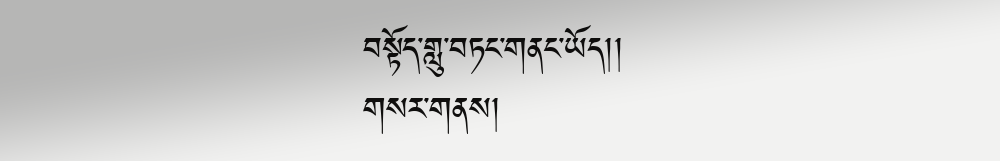བསྟོད་གླུ་བཏང་གནང་ཡོད།།
གསར་གནས།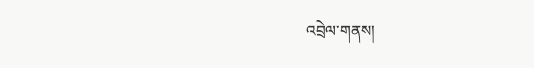འབྲེལ་གནས།